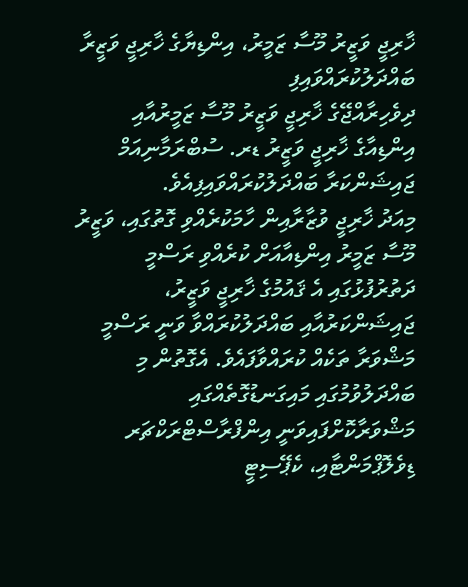ޚާރިޖީ ވަޒީރު މޫސާ ޒަމީރު، އިންޑިޔާގެ ޚާރިޖީ ވަޒީރާ ބައްދަލުކުރައްވައިފި
ދިވެހިރާއްޖޭގެ ޚާރިޖީ ވަޒީރު މޫސާ ޒަމީރުއާއި އިންޑިއާގެ ޚާރިޖީ ވަޒީރު ޑރ. ސުބްރަމާނިއަމް ޖައިޝަންކަރާ ބައްދަލުކުރައްވައިފިއެވެ.
މިއަދު ޚާރިޖީ ވުޒާރާއިން ހާމަކުރެއްވި ގޮތުގައި، ވަޒީރު މޫސާ ޒަމީރު އިންޑިއާއަށް ކުރެއްވި ރަސްމީ ދަތުރުފުޅުގައި އެ ޤައުމުގެ ޚާރިޖީ ވަޒީރު، ޖައިޝަންކަރުއާއި ބައްދަލުކުރައްވާ ވަނީ ރަސްމީ މަޝްވަރާ ތަކެއް ކުރައްވާފައެވެ. އެގޮތުން މި ބައްދަލުވުމުގައި މައިގަނޑުގޮތެއްގައި މަޝްވަރާކޮށްފައިވަނީ އިންފްރާސްޓްރަކްޗަރ ޑިވެލޮޕްމަންޓާއި، ކެޕޭސިޓީ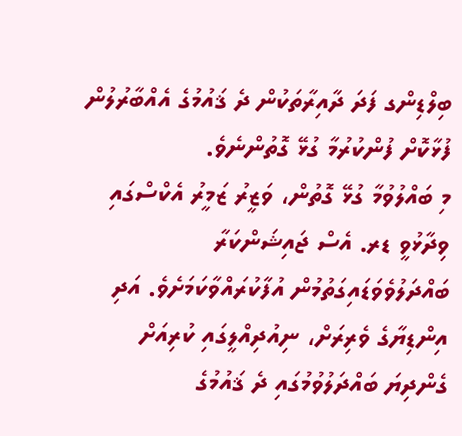ބިލްޑިންގ ފަދަ ދާއިރާތަކުން ދެ ޤައުމުގެ އެއްބާރުލުން ފުޅާކޮށް ފުންކުރުމާ ގުޅޭ ގޮތުންނެވެ.
މި ބައްލުވުމާ ގުޅޭ ގޮތުން، ވަޒީރު ޒަމީރު އެކްސްގައި ވިދާޅުވީ ޑރ. އެސް ޖައިޝަންކަރާ ބައްދަލުވެވަޑައިގަތުމުން އުފާކުރައްވާކަމަށެވެ. އަދި އިންޑިޔާގެ ވެރިރަށް، ނިއުދިއްލީގައި ކުރިއަށް ގެންދިޔަ ބައްދަލުވުމުގައި ދެ ޤައުމުގެ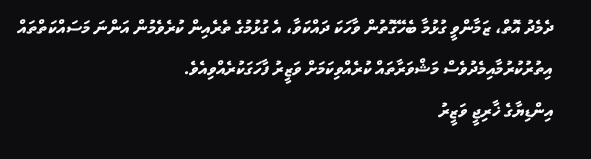ދެމެދު އޮތް، ޒަމާންވީ ގުޅުމާ ބެހޭގޮތުން ވާހަކަ ދައްކަވާ، އެ ގުޅުމުގެ ތެރެއިން ކުރެވެމުން އަންނަ މަސައްކަތްތައް އިތުރުކުރުމާއިމެދުވެސް މަޝްވަރާތައް ކުރެއްވިކަމަށް ވަޒީރު ފާހަގަކުރެއްވިއެވެ.
އިންޑިޔާގެ ޚާރިޖީ ވަޒީރު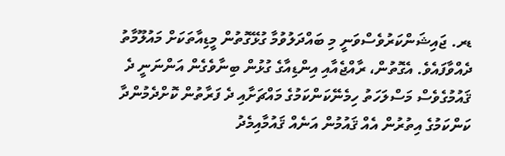ޑރ. ޖައިޝަންކަރުވެސްވަނީ މި ބައްދަލުވުމާ ގުޅޭގޮތުން މީޑިއާތަކަށް މައުލޫމާތު ދެއްވާފައެވެ. އެގޮތުން، ރާއްޖެއާއި އިންޑިއާގެ ގުޅުން ބިނާވެގެން އަންނަނީ ދެ ޤައުމުގެވެސް މަސްލަހަތު ހިމެނޭކަންކަމުގެ މައްޗަށާއި ދެ ފަރާތުން ކޮށްދެމުންދާ ކަންކަމުގެ އިތުރުން އެއް ޤައުމުން އަނެއް ޤައުމާއިމެދު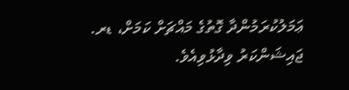ޢަމަލުކުރަމުންދާ ގޮތުގެ މައްޗަށް ކަމަށް، ޑރ. ޖައިޝަންކަރު ވިދާޅުވިއެވެ.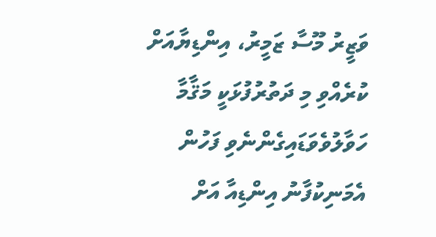ވަޒީރު މޫސާ ޒަމީރު، އިންޑިޔާއަށް ކުރެއްވި މި ދަތުރުފުޅަކީ މަޤާމާ ހަވާލުވެވަޑައިގެންނެވި ފަހުން އެމަނިކުފާނު އިންޑިއާ އަށް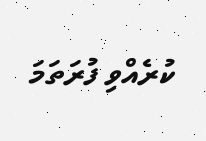ކުރެއްވި ފުރަތަމަ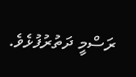ރަސްމީ ދަތުރުފުޅެވެ.